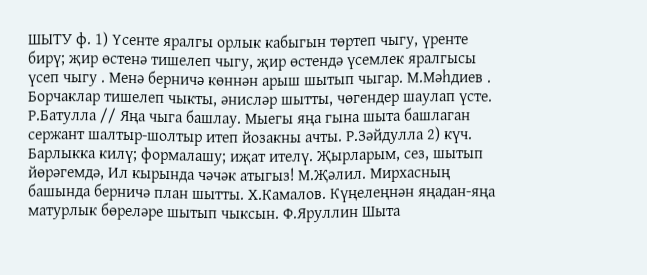ШЫТУ ф. 1) Үсенте яралгы орлык кабыгын төртеп чыгу, үренте бирү; җир өстенә тишелеп чыгу, җир өстендә үсемлек яралгысы үсеп чыгу . Менә берничә көннән арыш шытып чыгар. М.Мәһдиев . Борчаклар тишелеп чыкты, әнисләр шытты, чөгендер шаулап үсте. Р.Батулла // Яңа чыга башлау. Мыегы яңа гына шыта башлаган сержант шалтыр-шолтыр итеп йозакны ачты. Р.Зәйдулла 2) күч. Барлыкка килү; формалашу; иҗат ителү. Җырларым, сез, шытып йөрәгемдә, Ил кырында чәчәк атыгыз! М.Җәлил. Мирхасның башында берничә план шытты. Х.Камалов. Күңелеңнән яңадан-яңа матурлык бөреләре шытып чыксын. Ф.Яруллин Шыта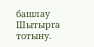башлау Шытырга тотыну.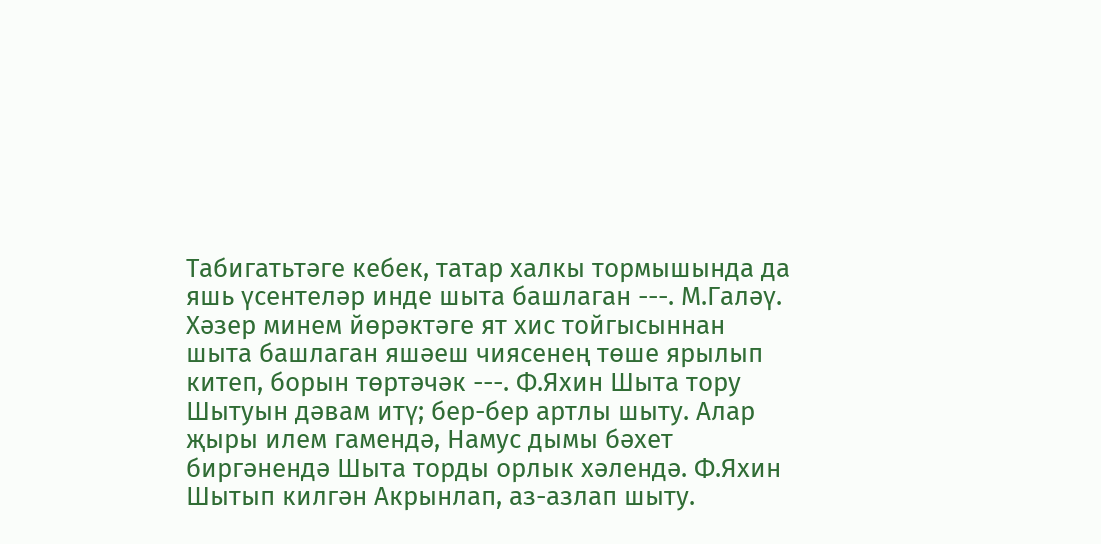Табигатьтәге кебек, татар халкы тормышында да яшь үсентеләр инде шыта башлаган ---. М.Галәү. Хәзер минем йөрәктәге ят хис тойгысыннан шыта башлаган яшәеш чиясенең төше ярылып китеп, борын төртәчәк ---. Ф.Яхин Шыта тору Шытуын дәвам итү; бер-бер артлы шыту. Алар җыры илем гамендә, Намус дымы бәхет биргәнендә Шыта торды орлык хәлендә. Ф.Яхин Шытып килгән Акрынлап, аз-азлап шыту.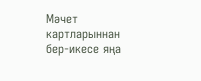Мәчет картларыннан бер-икесе яңа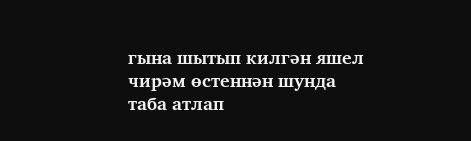гына шытып килгән яшел чирәм өстеннән шунда таба атлап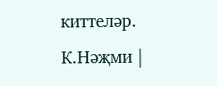киттеләр. К.Нәҗми |